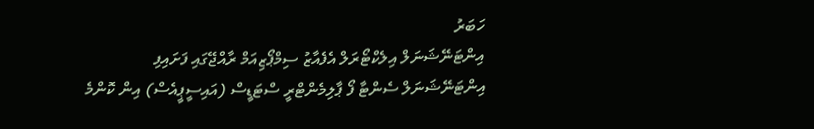ހަބަރު
އިންޓަނޭޝަނަލް އިލެކްޓޯރަލް އެފެއާޒު ސިމްޕޯޒިއަމް ރާއްޖޭގައި ފަށައިފި
އިންޓަނޭޝަނަލް ސެންޓާ ފޯ ޕާލިމެންޓްރީ ސްޓަޑީސް (އައިސީޕީއެސް) އިން ކޮންމެ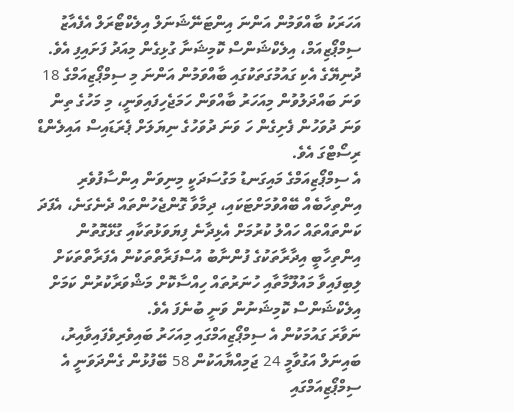އަހަރަކު ބާއްވަމުން އަންނަ އިންޓަނޭޝަނަލް އިލެކްޓޯރަލް އެފެއާޒު ސިމްޕޯޒިއަމް، އިލެކްޝަންސް ކޮމިޝަނާ ގުޅިގެން މިއަދު ފަށައިފި އެވެ.
ދުނިޔޭގެ އެކި ގައުމުގަތަކުގައި ބާއްވަމުން އަންނަ މި ސިމްޕޯޒިއަމްގެ 18 ވަނަ ބައްދަލުވުން މިއަހަރު ބާއްވަން ހަމަޖެހިފައިވަނީ، މި މަހުގެ ތިން ވަނަ ދުވަހުން ފެށިގެން ހަ ވަނަ ދުވަހުގެ ނިޔަލަށް ޕެރަޑައިސް އައިލެންޑް ރިސޯޓްގަ އެވެ.
އެ ސިމްޕޯޒިއަމްގެ މައިގަނޑު މަގުސަދަކީ މިނިވަން އިންސާފުވެރި އިންތިހާބެއް ބޭއްވުމަށްޓަކައި، ދިމާވާ ގޮންޖެހުންތައް ދެނެގަނެ، އެފަދަ ކަންތައްތައް ހައްލު ކުރުމަށް އެޅިދާނެ ފިޔަވަޅުތަކާއި ގުޅޭގޮތުން އިންތިހާބީ އިދާރާތަކުގެ ފުންނާބު އުސްފަރާތްތަކުން އެފަރާތްތަކަށް ލިބިފައިވާ މައުލޫމާތާއި ހުނަރުތައް ހިއްސާކޮށް މަޝްވަރާކުރުން ކަމަށް އިލެކްޝަންސް ކޮމިޝަނުން ވަނީ ބުނެފަ އެވެ.
ނަވާރަ ގައުމަކުން އެ ސިމްޕޯޒިއަމްގައި މިއަހަރު ބައިވެރިވެފައިވާއިރު، ބައިނަލް އަގުވާމީ 24 ޖަމިއްޔާއަކުން 58 ބޭފުޅުން ގެންދަވަނީ އެ ސިމްޕޯޒިއަމްގައި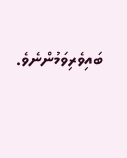ބައިވެރިވަމުންނެވެ.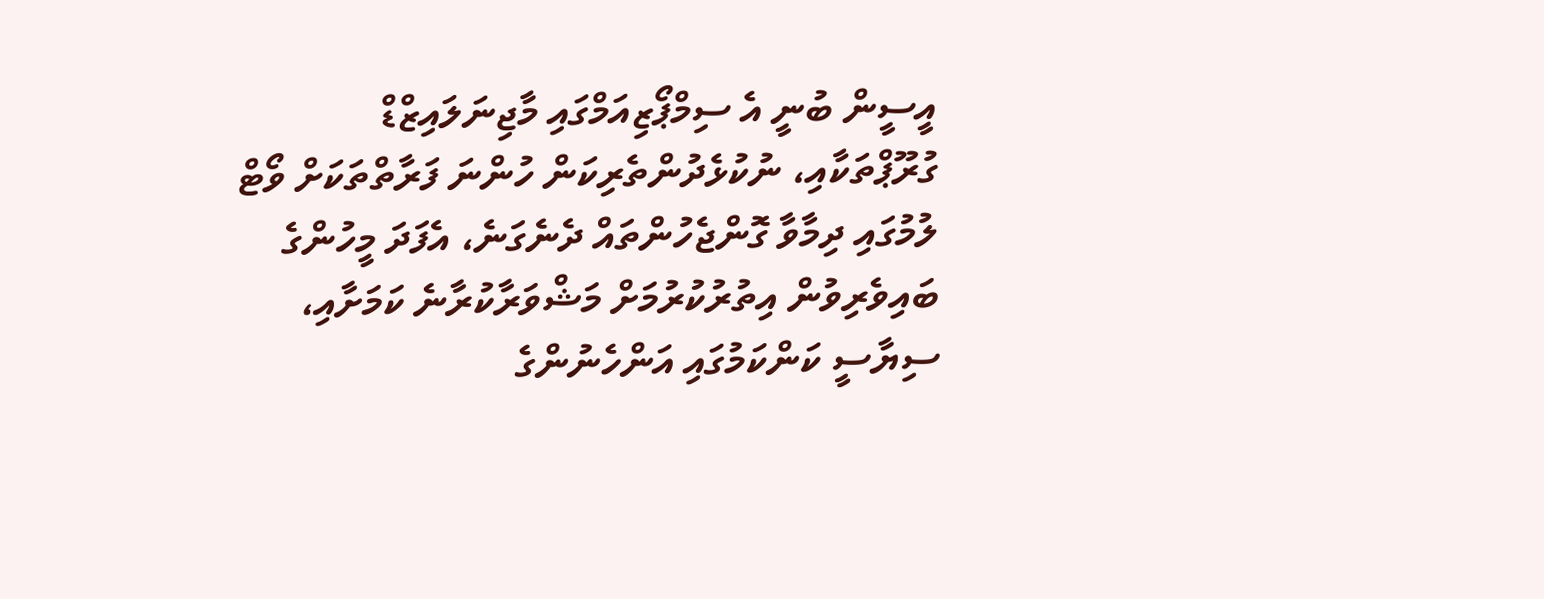އީސީން ބުނީ އެ ސިމްޕޯޒިއަމްގައި މާޖިނަލައިޒްޑް ގުރޫޕްތަކާއި، ނުކުޅެދުންތެރިކަން ހުންނަ ފަރާތްތަކަށް ވޯޓް ލުމުގައި ދިމާވާ ގޮންޖެހުންތައް ދެނެގަނެ، އެފަދަ މީހުންގެ ބައިވެރިވުން އިތުރުކުރުމަށް މަޝްވަރާކުރާނެ ކަމަށާއި، ސިޔާސީ ކަންކަމުގައި އަންހެނުންގެ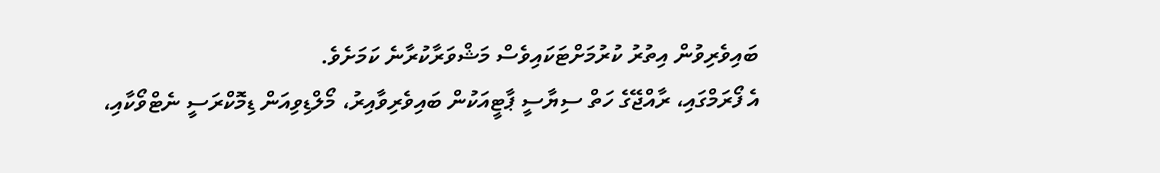ބައިވެރިވުން އިތުރު ކުރުމަށްޓަކައިވެސް މަޝްވަރާކުރާނެ ކަމަށެވެ.
އެ ފޯރަމްގައި، ރާއްޖޭގެ ހަތް ސިޔާސީ ޕާޓީއަކުން ބައިވެރިވާއިރު، މޯލްޑިވިއަން ޑިމޮކްރަސީ ނެޓްވޯކާއި،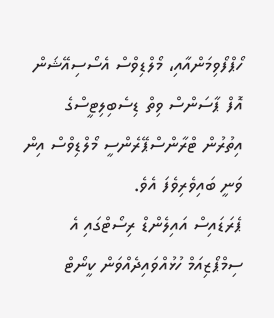ހޯޕްފޯވިމަންއާއި، މޯލްޑިވްސް އެސޯސިއޭޝަން އޮފް ޕާސަންސް ވިތް ޑިސެބިލިޓީސްގެ އިތުރުން ޓްރާންސްޕޭރެންސީ މޯލްޑިވްސް އިން ވަނީ ބައިވެރިވެފަ އެވެ.
ޕެރަޑައިސް އައިލެންޑް ރިސޯޓްގައި އެ ސިމްޕޯޒިއަމް ހުޅުއްވައިދެއްވަން ކީނޯޓް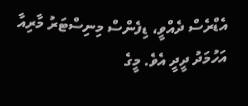އެޑްރެސް ދެއްވީ، ޑިފެންސް މިނިސްޓަރު މާރިއާ އަހުމަދު ދީދީ އެވެ. މީގެ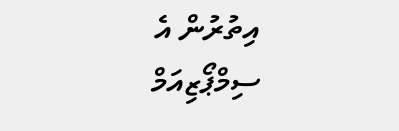އިތުރުން އެ ސިމްޕޯޒިއަމް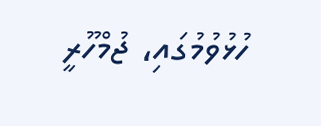ހުޅުވުމުގައި، ޖުމްހޫރީ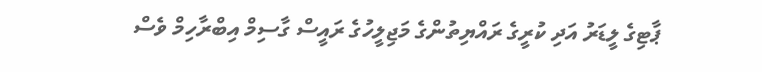ޕާޓިގެ ލީޑަރު އަދި ކުރީގެ ރައްޔިތުންގެ މަޖިލީހުގެ ރައީސް ގާސިމް އިބްރާހިމް ވެސް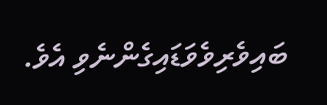ބައިވެރިވެވަޑައިގެންނެވި އެވެ.